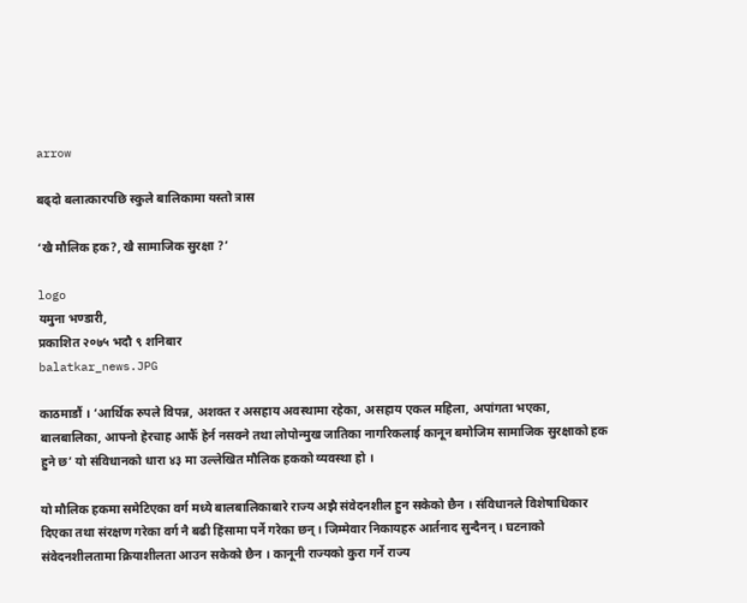arrow

बढ्दो बलात्कारपछि स्कुले बालिकामा यस्तो त्रास

‘खै मौलिक हक?, खै सामाजिक सुरक्षा ?’

logo
यमुना भण्डारी,
प्रकाशित २०७५ भदौ ९ शनिबार
balatkar_news.JPG

काठमाडौं । ‘आर्थिक रुपले विपन्न, अशक्त र असहाय अवस्थामा रहेका, असहाय एकल महिला, अपांगता भएका, बालबालिका, आफ्नो हेरचाह आफैँ हेर्न नसक्ने तथा लोपोन्मुख जातिका नागरिकलाई कानून बमोजिम सामाजिक सुरक्षाको हक हुने छ’ यो संविधानको धारा ४३ मा उल्लेखित मौलिक हकको व्यवस्था हो ।

यो मौलिक हकमा समेटिएका वर्ग मध्ये बालबालिकाबारे राज्य अझै संवेदनशील हुन सकेको छैन । संविधानले विशेषाधिकार दिएका तथा संरक्षण गरेका वर्ग नै बढी हिंसामा पर्ने गरेका छन् । जिम्मेवार निकायहरु आर्तनाद सुन्दैनन् । घटनाको संवेदनशीलतामा क्रियाशीलता आउन सकेको छैन । कानूनी राज्यको कुरा गर्ने राज्य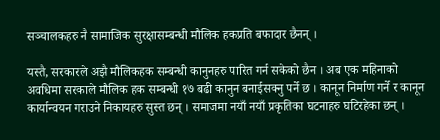सञ्चालकहरु नै सामाजिक सुरक्षासम्बन्धी मौलिक हकप्रति बफादार छैनन् ।

यस्तै, सरकारले अझै मौलिकहक सम्बन्धी कानुनहरु पारित गर्न सकेको छैन । अब एक महिनाको अवधिमा सरकाले मौलिक हक सम्बन्धी १७ बढी कानुन बनाईसक्नु पर्ने छ । कानून निर्माण गर्ने र कानून कार्यान्वयन गराउने निकायहरु सुस्त छन् । समाजमा नयाँ नयाँ प्रकृतिका घटनाहरु घटिरहेका छन् ।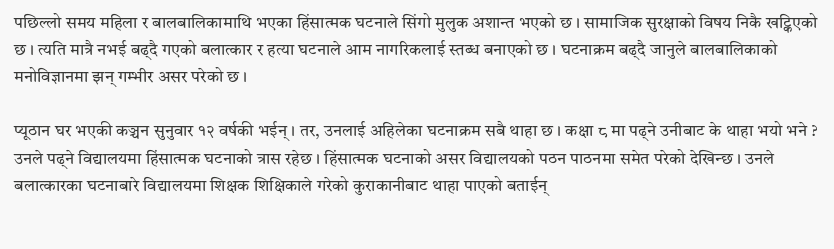पछिल्लो समय महिला र बालबालिकामाथि भएका हिंसात्मक घटनाले सिंगो मुलुक अशान्त भएको छ । सामाजिक सुरक्षाको विषय निकै खट्किएको छ । त्यति मात्रै नभई बढ्दै गएको बलात्कार र हत्या घटनाले आम नागरिकलाई स्तब्ध बनाएको छ । घटनाक्रम बढ्दै जानुले बालबालिकाको मनोविज्ञानमा झन् गम्भीर असर परेको छ ।

प्यूठान घर भएकी कञ्चन सुनुवार १२ वर्षकी भईन् । तर, उनलाई अहिलेका घटनाक्रम सबै थाहा छ । कक्षा ८ मा पढ्ने उनीबाट के थाहा भयो भने ? उनले पढ्ने विद्यालयमा हिंसात्मक घटनाको त्रास रहेछ । हिंसात्मक घटनाको असर विद्यालयको पठन पाठनमा समेत परेको देखिन्छ । उनले बलात्कारका घटनाबारे विद्यालयमा शिक्षक शिक्षिकाले गरेको कुराकानीबाट थाहा पाएको बताईन्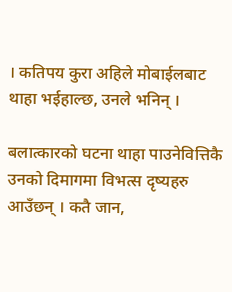। कतिपय कुरा अहिले मोबाईलबाट थाहा भईहाल्छ, उनले भनिन् ।

बलात्कारको घटना थाहा पाउनेवित्तिकै उनको दिमागमा विभत्स दृष्यहरु आउँछन् । कतै जान,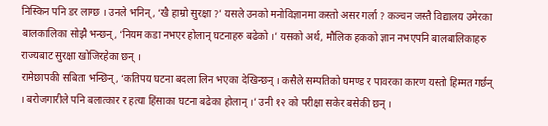निस्किन पनि डर लाग्छ । उनले भनिन्, ‘खै हाम्रो सुरक्षा ?’ यसले उनको मनोविज्ञानमा कस्तो असर गर्ला ? कञ्चन जस्तै विद्यालय उमेरका बालकालिका सोझै भन्छन्, ‘नियम कडा नभएर होलान् घटनाहरु बढेको ।’ यसको अर्थ, मौलिक हकको ज्ञान नभएपनि बालबालिकाहरु राज्यबाट सुरक्षा खोजिरहेका छन् ।
रामेछापकी सबिता भन्छिन्, ‘कतिपय घटना बदला लिन भएका देखिन्छन् । कसैले सम्पतिको घमण्ड र पावरका कारण यस्तो हिम्मत गर्छन् । बरोजगारीले पनि बलात्कार र हत्या हिंसाका घटना बढेका होलान् ।’ उनी १२ को परीक्षा सकेर बसेकी छन् ।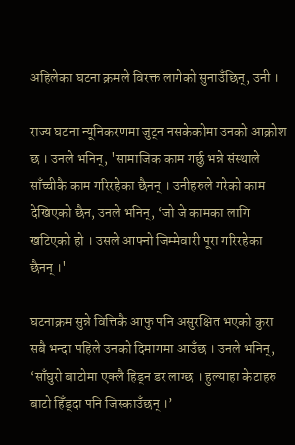अहिलेका घटना क्रमले विरक्त लागेको सुनाउँछिन्, उनी ।

राज्य घटना न्यूनिकरणमा जुट्न नसकेकोमा उनको आक्रोश छ । उनले भनिन्, 'सामाजिक काम गर्छु भन्ने संस्थाले साँच्चीकै काम गरिरहेका छैनन् । उनीहरुले गरेको काम देखिएको छैन, उनले भनिन्, ‘जो जे कामका लागि खटिएको हो । उसले आफ्नो जिम्मेवारी पूरा गरिरहेका छैनन् ।'

घटनाक्रम सुन्ने वित्तिकै आफु पनि असुरक्षित भएको कुरा सबै भन्दा पहिले उनको दिमागमा आउँछ । उनले भनिन्, ‘साँघुरो बाटोमा एक्लै हिड्न डर लाग्छ । हुल्याहा केटाहरु बाटो हिँड्दा पनि जिस्काउँछन् ।’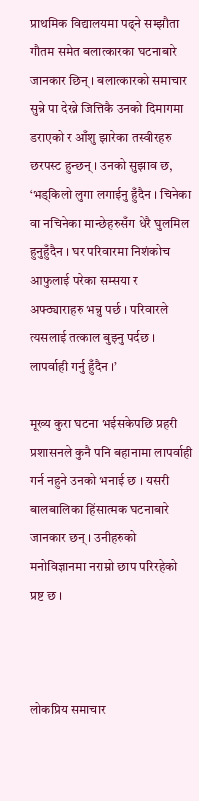प्राथमिक विद्यालयमा पढ्ने सम्झौता गौतम समेत बलात्कारका घटनाबारे जानकार छिन् । बलात्कारको समाचार सुन्ने पा देख्ने जित्तिकै उनको दिमागमा डराएको र आँशु झारेका तस्वीरहरु छरपस्ट हुन्छन् । उनको सुझाव छ, ‘भड्किलो लुगा लगाईनु हुँदैन । चिनेका वा नचिनेका मान्छेहरुसँग धेरै घुलमिल हुनुहुँदैन । घर परिवारमा निशंकोच आफुलाई परेका सम्सया र अफ्ठ्याराहरु भन्नु पर्छ । परिवारले त्यसलाई तत्काल बुझ्नु पर्दछ । लापर्वाही गर्नु हुँदैन ।’

मूख्य कुरा घटना भईसकेपछि प्रहरी प्रशासनले कुनै पनि बहानामा लापर्वाही गर्न नहुने उनको भनाई छ । यसरी बालबालिका हिंसात्मक घटनाबारे जानकार छन् । उनीहरुको मनोविज्ञानमा नराम्रो छाप परिरहेको प्रष्ट छ ।



लोकप्रिय समाचार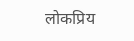लोकप्रिय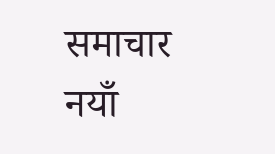समाचार
नयाँ